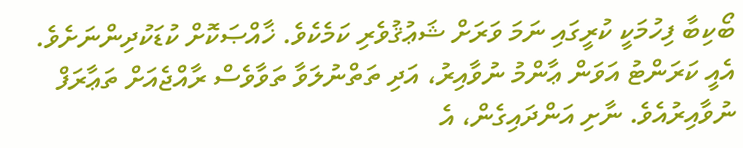ބޯކިބާ ފިހުމަކީ ކުރީގައި ނަމަ ވަރަށް ޝަޢުޤުވެރި ކަމެކެވެ. ޚާއްޞަކޮށް ކުޑަކުދިންނަށެވެ. އެއީ ކަރަންޓު އަވަން ޢާންމު ނުވާއިރު، އަދި ތަތްނުލަވާ ތަވާވެސް ރާއްޖެއަށް ތަޢާރަފް ނުވާއިރުއެވެ. ނާށި އަންދައިގެން، އެ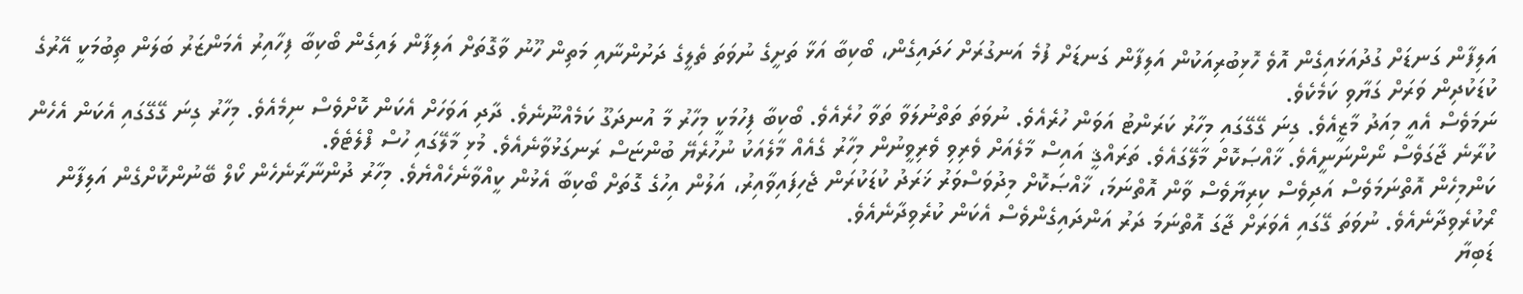އަލިފާން ގަނޑަށް ގުދުއަޅައިގެން އޮވެ ހޮޅިބުރިއަކުން އަލިފާން ގަނޑަށް ފުމެ އަނގުރަށް ހަދައިގެން، ބޯކިބާ އަޅާ ތަށީގެ ނުވަތަ ތެލީގެ ދަށުންނާއި މަތިން ހޫނު ވާގޮތަށް އަލިފާން ލައިގެން ބޯކިބާ ފިހާއިރު އެމަންޒަރު ބަލަން ތިބުމަކީ އޭރުގެ ކުޑަކުދިން ވަރަށް ގަޔާވި ކަމެކެވެ.
ނަމަވެސް އެއީ މިއަދު މާޒީއެވެ. ގިނަ ގޭގޭގައި މިހާރު ކަރަންޓު އަވަން ހުރެއެވެ. ނުވަތަ ތަތްނުލަވާ ތަވާ ހުރެއެވެ. ބޯކިބާ ފިހުމަކީ މިހާރު މާ އުނދަގޫ ކަމެއްނޫނެވެ. ދާދި އަވަހަށް އެކަން ކޮށްވެސް ނިމެއެވެ. މިހާރު ގިނަ ގޭގޭގައި އެކަން އެހެން ކުރާނެ ޖާގަވެސް ނޯންނަނީއެވެ. ޚާއްޞަކޮށް މާލޭގައެވެ. ތަރައްޤީ އައިސް މާލެއަށް ވެރިވި ވެރިވީނުން މިހާރު ގެއެއް މާލެއަކު ނުހުރެޔޭ ބުންޏަސް ރަނގަޅުވާނެއެވެ. މުޅި މާލޭގައި ހުސް ފްލެޓެވެ.
ކަންމިހެން އޮތްނަމަވެސް އަދިވެސް ކިރިޔާވެސް ވާން އޮތްނަމަ، ޚާއްޞަކޮށް މިދުވަސްވަރު ޚަރަދު ކުޑަކުރަން ޖެހިފައިވާއިރު، އަލުން އިހުގެ ގޮތަށް ބޯކިބާ އެޅުން ކީއްވާނެހެއްޔެވެ. މިހާރު ދުންނާރާނެހެން ކޯލް ބޭނުންކޮށްގެން އަލިފާން ރޯކުރެވިދާނެއެވެ. ނުވަތަ ގޭގައި އެވަރަށް ޖާގަ އޮތްނަމަ ދަރު އަންދައިގެންވެސް އެކަން ކުރެވިދާނެއެވެ.
ޑަބިޔާ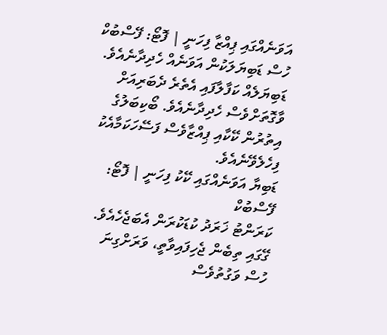އަވަނެއްގައި ޕިއްޒާ ފިހަނީ | ފޮޓޯ: ފޭސްބުކް
ހުސް ޑަބިޔަލަކުން އަވަނެއް ހެދިދާނެއެވެ. ޑަބިޔަލެއް ކަފާލާފައި އެތެރެ ދެބަރިއަށް ވާގޮތަށްވެސް ހެދިދާނެއެވެ. ބޯކިބަލުގެ އިތުރުން ކޭކާއި ޕިއްޒާވެސް ފަސޭހަކަމާއެކު ފިހެލެވޭނެއެވެ.
ޑަބިޔާ އަވަނެއްގައި ކޭކު ފިހަނީ | ފޮޓޯ: ފޭސްބުކް
ކަރަންޓު ޚަރަދު ކުޑަކުރަން އެބަޖެހެއެވެ. ގޭގައި ތިބެން ޖެހިފައިވާތީ، ވަރަށްގިނަ ހުސް ވަގުތުވެސް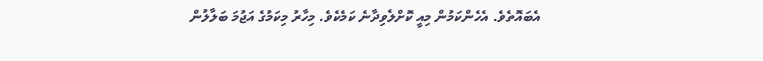އެބައޮތެވެ. އެހެންކަމުން މިއީ ކޮށްލެވިދާނެ ކަމެކެވެ. މިހާރު މިކަމުގެ އަޖުމަ ބަލާލުން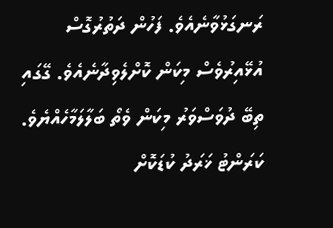ރަނގަޅުވާނެއެވެ. ފަހުން ދަތުރުގޮސް އުޅޭއިރުވެސް މިކަން ކޮށްލެވިދާނެއެވެ. ގޭގައި ތިބޭ ދުވަސްވަރު މިކަން ވެތޯ ބަލާލަމާހެއްޔެވެ.
ކަރަންޓު ޚަރަދު ކުޑަކޮށް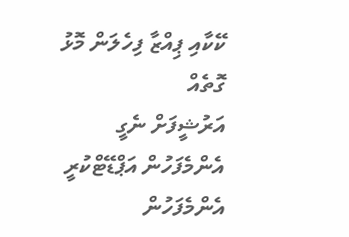ކޭކާއި ޕިއްޒާ ފިހެލަން މޮޅު ގޮތެއް
އަރުޝީފަށް ނެގީ
އެންމެފަހުން އަޕްޑޭޓްކުރީ
އެންމެފަހުން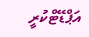އަޕްޑޭޓްކުރީ